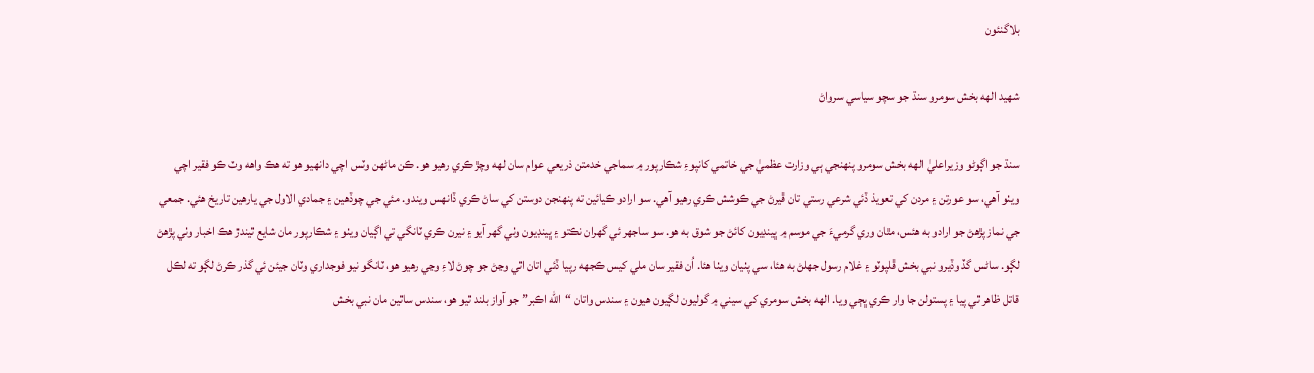بلاگنئون

شھيد الهه بخش سومرو سنڌ جو سچو سياسي سرواڻ

سنڌ جو اڳوڻو وزيراعليٰ الهه بخش سومرو پنهنجي ٻي وزارت عظميٰ جي خاتمي کانپوءِ شڪارپور ۾ سماجي خدمتن ذريعي عوام سان لهه وچڙ ڪري رهيو هو. ڪن ماڻهن وٽس اچي دانهيو هو ته هڪ واهه وٽ ڪو فقير اچي ويٺو آهي، سو عورتن ۽ مردن کي تعويذ ڏئي شرعي رستي تان ڦيرڻ جي ڪوشش ڪري رهيو آهي. سو ارادو ڪيائين ته پنهنجن دوستن کي ساڻ ڪري ڏانهس ويندو. مئي جي چوڏهين ۽ جمادي الاول جي يارهين تاريخ هئي. جمعي جي نماز پڙهڻ جو ارادو به هئس، مٿان وري گرميءَ جي موسم ۾ ڀينڊيون کائڻ جو شوق به هو. سو ساجهر ئي گهران نڪتو ۽ ڀينڊيون وٺي گهر آيو ۽ نيرن ڪري ٽانگي تي اڳيان ويٺو ۽ شڪارپور مان شايع ٿيندڙ هڪ اخبار وٺي پڙهڻ لڳو. ساڻس گڏ وڏيرو نبي بخش ڦلپوٽو ۽ غلام رسول جهلڻ به هئا، سي پٺيان ويٺا هئا. اُن فقير سان ملي کيس ڪجهه رپيا ڏئي اتان اٿي وڃڻ جو چوڻ لاءِ وڃي رهيو هو، ٽانگو نيو فوجداري وٽان جيئن ئي گذر ڪرڻ لڳو ته لڪل قاتل ظاهر ٿي پيا ۽ پستولن جا وار ڪري ڀڄي ويا. الهه بخش سومري کي سيني ۾ گوليون لڳيون هيون ۽ سندس واتان “الله اڪبر” جو آواز بلند ٿيو هو، سندس ساٿين مان نبي بخش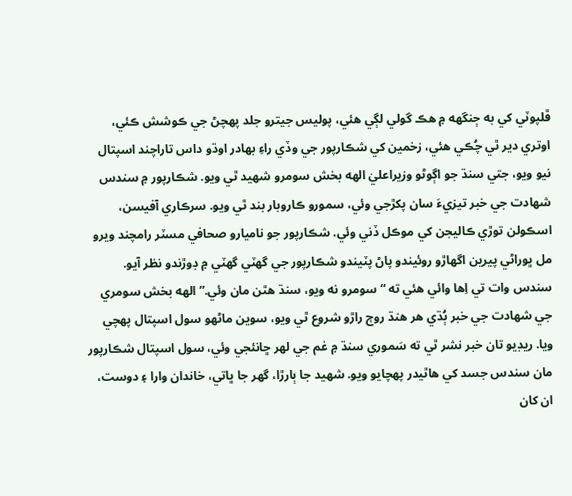ڦلپوٽي کي به ڄنگهه ۾ هڪ گولي لڳي هئي، پوليس جيترو جلد پهچڻ جي ڪوشش ڪئي، اوتري دير ٿي چُڪي هئي، زخمين کي شڪارپور جي وڏي راءِ بهادر اوڌو داس تاراچند اسپتال نيو ويو، جتي سنڌ جو اڳوڻو وزيراعليٰ الهه بخش سومرو شهيد ٿي ويو. شڪارپور ۾ سندس شهادت جي خبر تيزيءَ سان پکڙجي وئي، سمورو ڪاروبار بند ٿي ويو. سرڪاري آفيسن، اسڪولن توڙي ڪاليجن کي موڪل ڏني وئي. شڪارپور جو ناميارو صحافي مسٽر رامچند ويرو مل ڀوراڻي پيرين اگهاڙو روئيندو پاڻ پٽيندو شڪارپور جي گهٽي گهٽي ۾ ڊوڙندو نظر آيو. سندس وات تي اِها وائي هئي ته “سومرو نه ويو، سنڌ هٿن مان وئي.” الهه بخش سومري جي شهادت جي خبر ٻُڌي هر هنڌ روڄ راڙو شروع ٿي ويو، سوين ماڻهو سول اسپتال پهچي ويا. ريڊيو تان خبر نشر ٿي ته سَموري سنڌ ۾ غم جي لهر ڇانئجي وئي، سول اسپتال شڪارپور مان سندس جسد کي هاٿيدر پهچايو ويو. شهيد جا ٻارڙا، گهر جا ڀاتي، خاندان وارا ۽ دوست، ان کان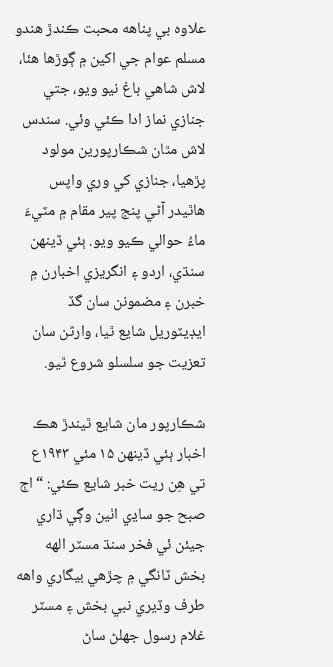علاوه بي پناهه محبت ڪندڙ هندو مسلم عوام جي اکين ۾ ڳوڙها هئا، لاش شاهي باغ نيو ويو، جتي جنازي نماز ادا ڪئي وئي. سندس لاش مٿان شڪارپورين مولود پڙهيا، جنازي کي وري واپس هاٿيدر آڻي پنج پير مقام ۾ مٽيءَ ماءُ حوالي ڪيو ويو. ٻئي ڏينهن سنڌي، اردو ۽ انگريزي اخبارن ۾ خبرن ۽ مضمونن سان گڏ ايڊيٽوريل شايع ٿيا، وارثن سان تعزيت جو سلسلو شروع ٿيو.

شڪارپور مان شايع ٿيندڙ هڪ اخبار ٻئي ڏينهن ۱۵ مئي ۱۹۴۳ع تي هِن ريت خبر شايع ڪئي: “اڄ صبح جو ساڍي اٺين وڳي ڌاري جيئن ئي فخر سنڌ مسٽر الهه بخش ٽانگي ۾ چڙهي بيگاري واهه طرف وڏيري نبي بخش ۽ مسٽر غلام رسول جهلڻ ساڻ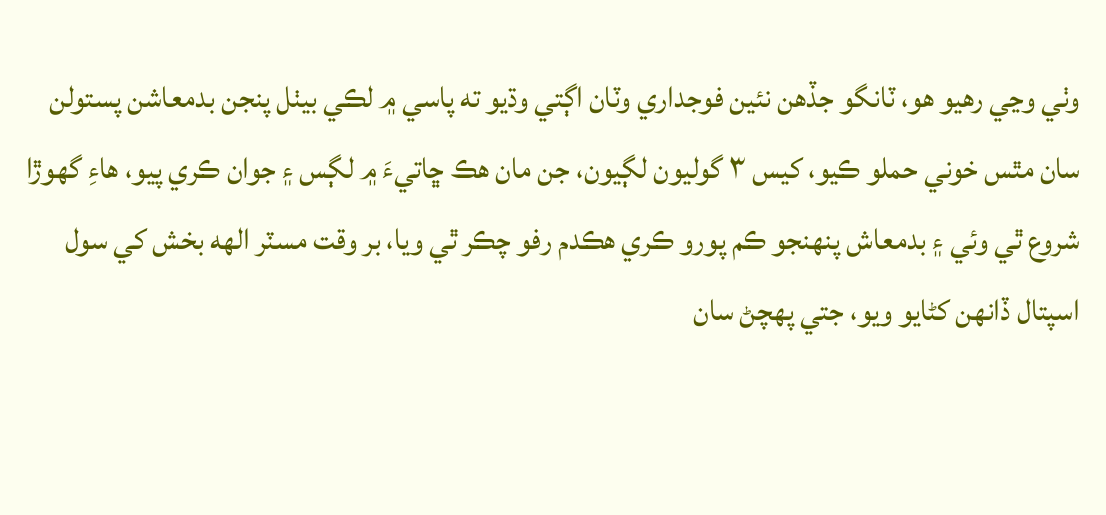وٺي وڃي رهيو هو، ٽانگو جڏهن نئين فوجداري وٽان اڳتي وڌيو ته پاسي ۾ لڪي بيٺل پنجن بدمعاشن پستولن سان مٿس خوني حملو ڪيو، کيس ۳ گوليون لڳيون، جن مان هڪ ڇاتيءَ ۾ لڳس ۽ جوان ڪري پيو، هاءِ گهوڙا شروع ٿي وئي ۽ بدمعاش پنهنجو ڪم پورو ڪري هڪدم رفو چڪر ٿي ويا، بر وقت مسٽر الهه بخش کي سول اسپتال ڏانهن کڻايو ويو، جتي پهچڻ سان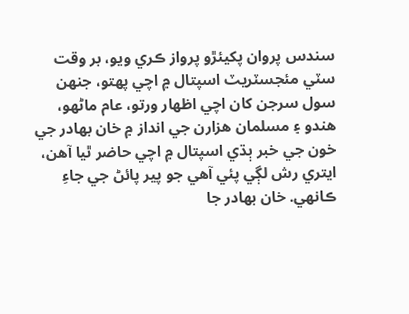سندس پروان پکيئڙو پرواز ڪري ويو، بر وقت سٽي مئجسٽريٽ اسپتال ۾ اچي پهتو، جنهن سول سرجن کان اچي اظهار ورتو، عام ماڻهو، هندو ۽ مسلمان هزارن جي انداز ۾ خان بهادر جي خون جي خبر ٻڌي اسپتال ۾ اچي حاضر ٿيا آهن، ايتري رش لڳي پئي آهي جو پير پائڻ جي جاءِ ڪانهي. خان بهادر جا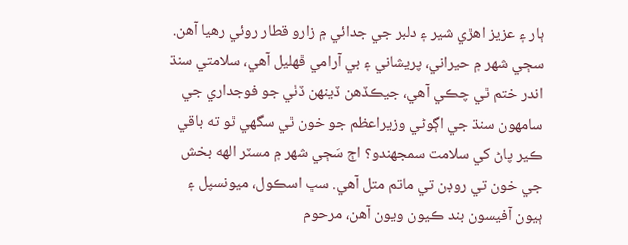ٻار ۽ عزيز اهڙي شير ۽ دلبر جي جدائي ۾ زارو قطار روئي رهيا آهن. سڄي شهر ۾ حيراني، پريشاني ۽ بي آرامي ڦهليل آهي، سلامتي سنڌ اندر ختم ٿي چڪي آهي، جيڪڏهن ڏينهن ڏٺي جو فوجداري جي سامهون سنڌ جي اڳوڻي وزيراعظم جو خون ٿي سگهي ٿو ته باقي ڪير پاڻ کي سلامت سمجهندو؟ اڄ سَڄي شهر ۾ مسٽر الهه بخش جي خون تي روڊن تي ماتم متل آهي. سڀ اسڪول، ميونسپل ۽ ٻيون آفيسون بند ڪيون ويون آهن، مرحوم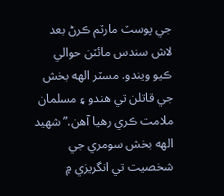جي پوسٽ مارٽم ڪرڻ بعد لاش سندس مائٽن حوالي ڪيو ويندو. مسٽر الهه بخش جي قاتلن تي هندو ۽ مسلمان ملامت ڪري رهيا آهن.” شهيد الهه بخش سومري جي شخصيت تي انگريزي ۾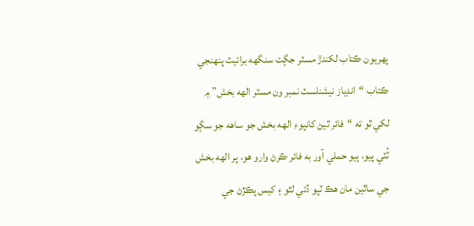پهريون ڪتاب لکندڙ مسٽر جڳت سنگهه برائيٽ پنهنجي ڪتاب “انڊياز نيشنلسٽ نمبر ون مسٽر الهه بخش” ۾ لکي ٿو ته “فائر ٿيڻ کانپوءِ الهه بخش جو ساهه جو سڳو ٽُٽي پيو، ٻيو حملي آور به فائر ڪرڻ وارو هو، پر الهه بخش جي ساٿين مان هڪ ٽپو ڏئي لٿو ۽ کيس پڪڙڻ جي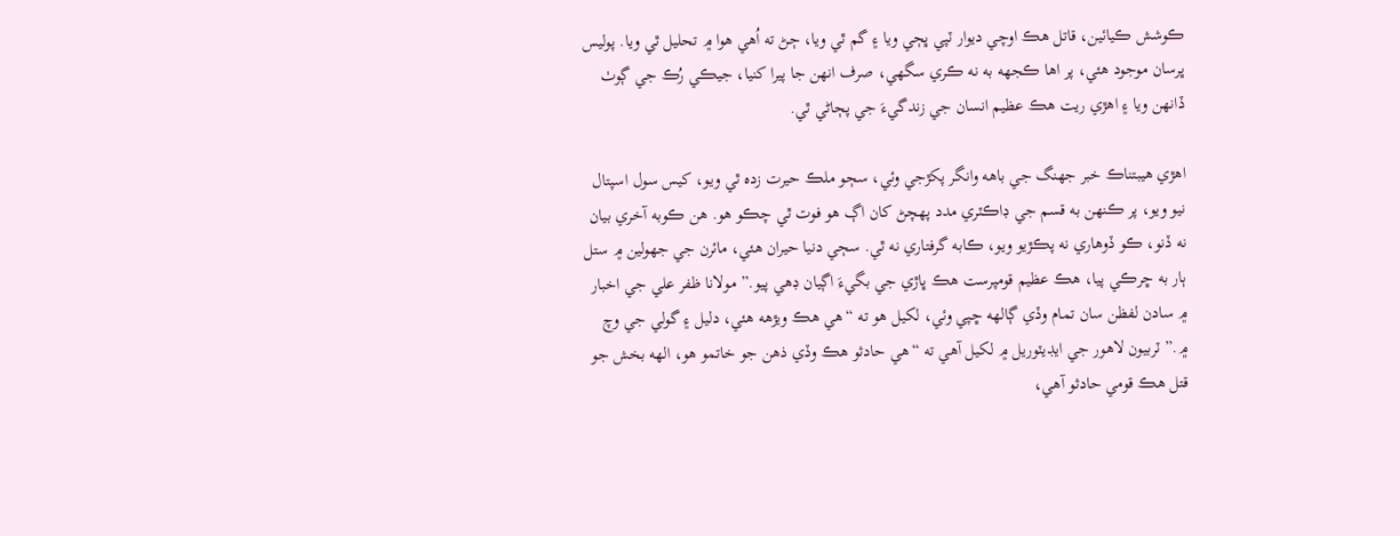ڪوشش ڪيائين، قاتل هڪ اوچي ديوار ٽپي ڀڄي ويا ۽ گم ٿي ويا، ڄڻ ته اُهي هوا ۾ تحليل ٿي ويا. پوليس ڀرسان موجود هئي، پر اها ڪجهه به نه ڪري سگهي، صرف انهن جا پيرا کنيا، جيڪي رُڪ جي ڳوٺ ڏانهن ويا ۽ اهڙي ريت هڪ عظيم انسان جي زندگيءَ جي پڄاڻي ٿي.

اهڙي هيبتناڪ خبر جهنگ جي باهه وانگر پکڙجي وئي، سڄو ملڪ حيرت زده ٿي ويو، کيس سول اسپتال نيو ويو، پر ڪنهن به قسم جي ڊاڪٽري مدد پهچڻ کان اڳ هو فوت ٿي چڪو هو. هن ڪوبه آخري بيان نه ڏنو، ڪو ڏوهاري نه پڪڙيو ويو، ڪابه گرفتاري نه ٿي. سڄي دنيا حيران هئي، مائرن جي جهولين ۾ ستل ٻار به ڇرڪي پيا، هڪ عظيم قومپرست هڪ ڀاڙي جي بگيءَ اڳيان ڊهي پيو.” مولانا ظفر علي جي اخبار ۾ سادن لفظن سان تمام وڏي ڳالهه ڇپي وئي، لکيل هو ته “هي هڪ ويڙهه هئي، دليل ۽ گولي جي وچ ۾.” ٽربيون لاهور جي ايڊيٽوريل ۾ لکيل آهي ته “هي حادثو هڪ وڏي ذهن جو خاتمو هو، الهه بخش جو قتل هڪ قومي حادثو آهي،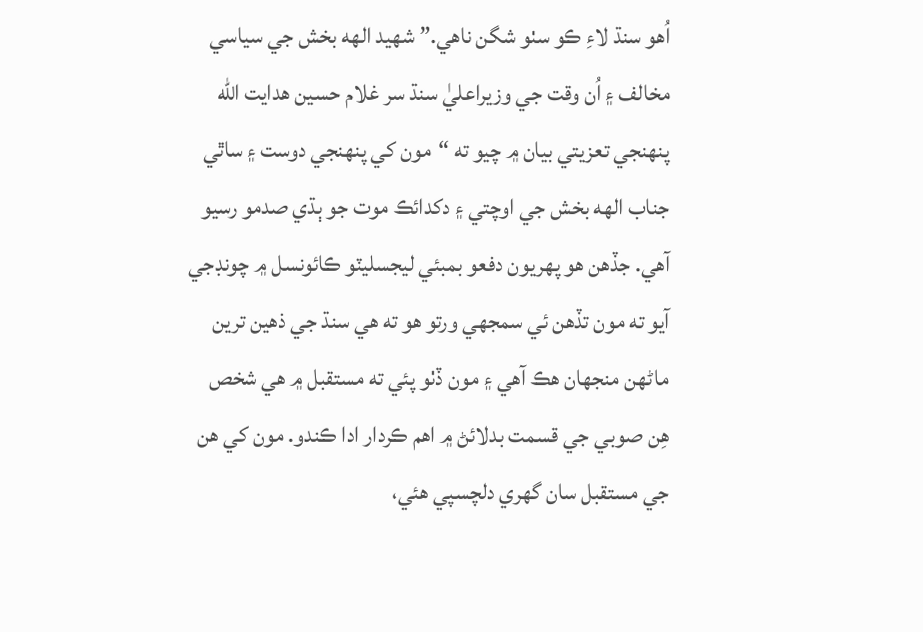اُهو سنڌ لاءِ ڪو سٺو شگن ناهي.” شهيد الهه بخش جي سياسي مخالف ۽ اُن وقت جي وزيراعليٰ سنڌ سر غلام حسين هدايت الله پنهنجي تعزيتي بيان ۾ چيو ته “مون کي پنهنجي دوست ۽ ساٿي جناب الهه بخش جي اوچتي ۽ دکدائڪ موت جو ٻڌي صدمو رسيو آهي. جڏهن هو پهريون دفعو بمبئي ليجسليٽو ڪائونسل ۾ چونڊجي آيو ته مون تڏهن ئي سمجهي ورتو هو ته هي سنڌ جي ذهين ترين ماڻهن منجهان هڪ آهي ۽ مون ڏٺو پئي ته مستقبل ۾ هي شخص هِن صوبي جي قسمت بدلائڻ ۾ اهم ڪردار ادا ڪندو. مون کي هن جي مستقبل سان گهري دلچسپي هئي،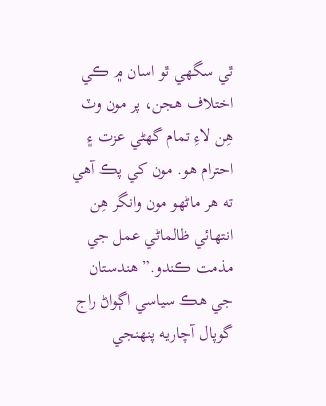ٿي سگهي ٿو اسان ۾ ڪي اختلاف هجن، پر مون وٽ هِن لاءِ تمام گهڻي عزت ۽ احترام هو. مون کي پڪ آهي ته هر ماڻهو مون وانگر هِن انتهائي ظالماڻي عمل جي مذمت ڪندو.” هندستان جي هڪ سياسي اڳواڻ راج گوپال آچاريه پنهنجي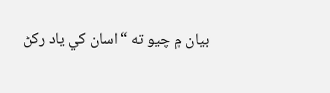بيان ۾ چيو ته “اسان کي ياد رکڻ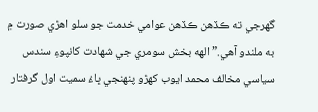گهرجي ته ڪڏهن ڪڏهن عوامي خدمت جو سلو اهڙي صورت ۾ به ملندو آهي.” الهه بخش سومري جي شهادت کانپوءِ سندس سياسي مخالف محمد ايوب کهڙو پنهنجي ڀاءُ سميت اول گرفتار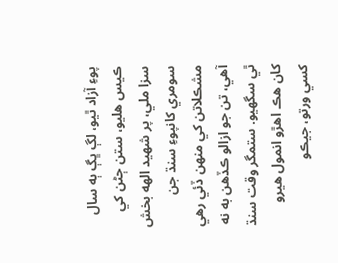پوءِ آزاد ٿيو، لڳ ڀڳ ٻه سال ڪيس هليو، ستن ڄڻن کي سزا ملي، پر شهيد الهه بخش سومري کانپوءِ سنڌ جن مشڪلاتن کي منهن ڏئي رهي آهي، تن جو ازالو ڪڏهن به نه ٿي سگهيو. ستمگر وقت سنڌ کان هڪ اهڙو انمول هيرو کسي ورتو، جيڪو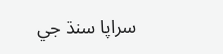سراپا سنڌ جي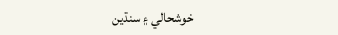خوشحالي ۽ سنڌين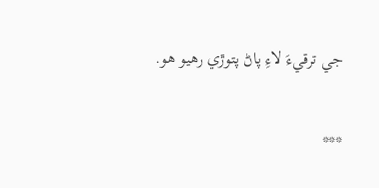جي ترقيءَ لاءِ پاڻ پتوڙي رهيو ھو.

***